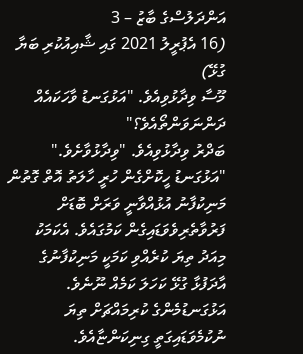އަންދަލުސްގެ ބާޒު – 3
(16 އެޕުރީލު 2021 ގައި ޝާއިއުކުރި ބަޔާ ގުޅޭ)
މޫސާ ވިދާޅުވިއެވެ. "އަޅުގަނޑު ވާހަކައެއް ދަންނަވަންތޯއެވެ؟"
ބަދްރު ވިދާޅުވިއެވެ. "ވިދާޅުވާށެވެ."
"އަޅުގަނޑު ހީކޮށްގެން ހުރީ ހާލަތު އޮތް ގޮތުން މަނިކުފާނު އުޅުއްވާނީ ވަރަށް ބޮޑަށް ފަރުވާތެރިވެވަޑައިގެން ކަމުގައެވެ. އެކަމަކު މިއަދު ތިޔަ ކުރެއްވި ކަމަކީ މަނިކުފާނުގެ އާދަފުޅާ ގުޅޭ ކަހަލަ ކަމެއް ނޫނެވެ. އަޅުގަނޑުމެންގެ ކުރިމައްޗަށް ތިޔަ ނުކުމެވަޑައިގަތީ ގިނިކަންޏާއެވެ.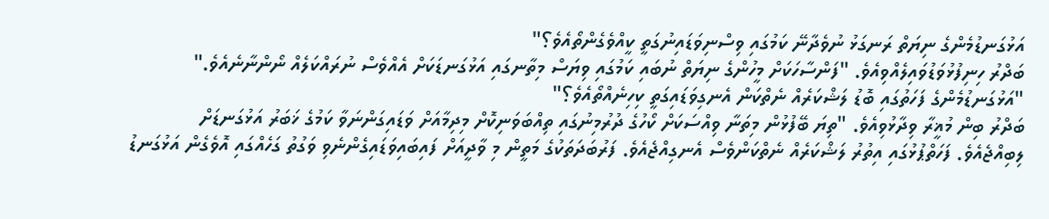އަޅުގަނޑުމެންގެ ނިޔަތް ރަނގަޅު ނުވެދާނޭ ކަމުގައި ވިސްނިވަޑައިނުގަތީ ކީއްވެގެންތޯއެވެ؟"
ބަދްރު ހިނިފުޅުވަޑުވައިލެއްވިއެވެ. "ފަންސާހަކަށް މީހުންގެ ނިޔަތް ނުބައި ކަމުގައި ވިޔަސް މިތާނގައި އަޅުގަނޑަކަށް އެއްވެސް ނުރައްކަލެއް ނޯންނާނެއެވެ."
"އަޅުގަނޑުމެންގެ ފަހަތުގައި ބޮޑު ލަޝްކަރެއް ނެތްކަން އެނގިވަޑައިގަތީ ކިހިނެއްތޯއެވެ؟"
ބަދްރު ބިން މުޣީރާ ވިދާޅުވިއެވެ. "ތިޔަ ބޭފުޅުން މިތަނާ ވިއްސަކަށް ކޯހުގެ ދުރުމިނުގައި ތިއްބަވަނިކޮށް މިދިމާއަށް ވަޑައިގަންނަވާ ކަމުގެ ޚަބަރު އަޅުގަނޑަށް ލިބިއްޖެއެވެ. ފަހަތްޕުޅުގައި އިތުރު ލަޝްކަރެއް ނެތްކަންވެސް އެނގިއްޖެއެވެ. ފަރުބަދަތަކުގެ މަތީން މި ވާދީއަށް ފައިބައިވަޑައިގެންނެވި ވަގުތު ގަހެއްގައި އޮވެގެން އަޅުގަނޑު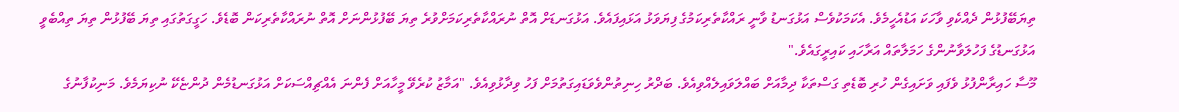ތިޔަބޭފުޅުން ދެއްކެވި ވާހަކަ އަޑުއެހީމެވެ. އެކަމަކުވެސް އަޅުގަނޑު ވާނީ ރައްކާތެރިކަމުގެ ފިޔަވަޅު އަޅައިފައެވެ. އަޅުގަނޑަށް އޮތް ނުރައްކާތެރިކަމަށްވުރެ ތިޔަ ބޭފުޅުންނަށް އޮތް ނުރައްކާތެރިކަން ބޮޑެވެ. ހަގީގަތުގައި ތިޔަ ބޭފުޅުން ތިޔަ ތިއްބެވީ އަޅުގަނޑުގެ ފަހުލަވާނުންގެ ހަމަލާތައް އަރާހައި ކައިރީގައެވެ."
މޫސާ ހައިރާންފުޅު ވެފައި ވަށައިގެން ހުރި ބޮޑެތި ގަސްތަކާ ދިމާއަށް ބައްލަވައިލެއްވިއެވެ. ބަދްރު ހިނިތުންވެވަޑައިގަތުމަށް ފަހު ވިދާޅުވިއެވެ. "އަމާޒު ކުރެވޭ މީހާއަށް ފެންނަ އެއްޗިއްސަކަށް އަޅުގަނޑުމެން ދުންޏެކޭ ނުކިޔަމެވެ. މަނިކުފާނުގެ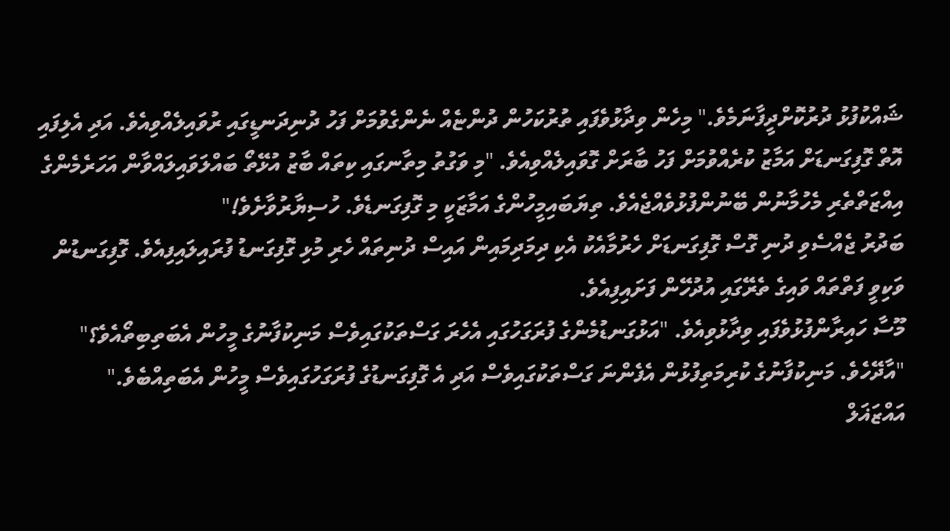ޝައްކުފުޅު ދުރުކޮށްދީފާނަމެވެ." މިހެން ވިދާޅުވެފައި ތުރުކަހުން ދުންޏެއް ނެންގެވުމަށް ފަހު ދުނިދަނޑީގައި ރުވައިލެއްވިއެވެ. އަދި އެލިފައި އޮތް ގޮފިގަނޑަށް އަމާޒު ކުރެއްވުމަށް ފަހު ބާރަށް ގޮވައިލެއްވިއެވެ. "މި ވަގުތު މިތާނގައި ކިތައް ބާޒު އުޅޭތޯ ބައްލަވައިލައްވާން އަހަރެމެންގެ އިއްޒަތްތެރި މެހުމާނުން ބޭނުންފުޅުވެއްޖެއެވެ. ތިޔަބައިމީހުންގެ އަމާޒަކީ މި ގޮފިގަނޑެވެ. ހުސިޔާރުވާށެވެ!"
ބަދުރު ޖެއްސެވި ދުނި ގޮސް ގޮފިގަނޑަށް ހެރުމާއެކު އެކި ދިމަދިމައިން އައިސް ދުނިތައް ހެރި މުޅި ގޮފިގަނޑު ފުރައިލައިފިއެވެ. ގޮފިގަނޑުން ވަކިވީ ފަތްތައް ވައިގެ ތެރޭގައި އުދުހޭން ފަށައިފިއެވެ.
މޫސާ ހައިރާންފުޅުވެފައި ވިދާޅުވިއެވެ. "އަޅުގަނޑުމެންގެ ފުރަގަހުގައި އެހެރަ ގަސްތަކުގައިވެސް މަނިކުފާނުގެ މީހުން އެބަތިބިތޯއެވެ؟"
"އާދޭހެވެ. މަނިކުފާނުގެ ކުރިމަތިފުޅުން އެފެންނަ ގަސްތަކުގައިވެސް އަދި އެ ގޮފިގަނޑުގެ ފުރަގަހުގައިވެސް މީހުން އެބަތިއްބެވެ."
އައްޒަޣަލް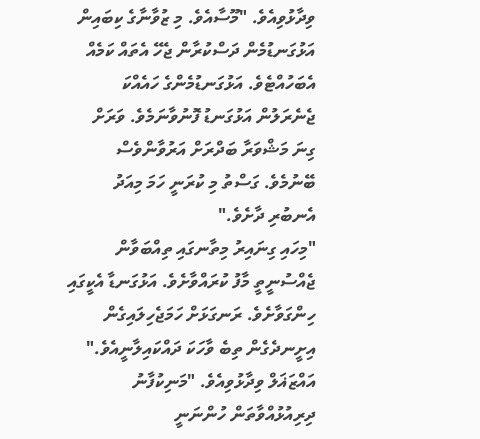ވިދާޅުވިއެވެ. "މޫސާއެވެ. މި ޒުވާނާގެ ކިބައިން އަޅުގަނޑުމެން ދަސްކުރާން ޖެހޭ އެތައް ކަމެއް އެބަހުއްޓެވެ. އަޅުގަނޑުމެންގެ ހައެއްކަ ޖެނެރަލުން އަޅުގަނޑު ފޮނުވާނަމެވެ. ވަރަށް ގިނަ މަޝްވަރާ ބަދްރަށް އަރުވާންވެސް ބޭނުމެވެ. ގަސްތު މި ކުރަނީ ހަމަ މިއަދު އެނބުރި ދާށެވެ."
"މިހައި ގިނައިރު މިތާނގައި ތިއްބަވާން ޖެއްސުނީތީ މާފު ކުރައްވާށެވެ. އަޅުގަނޑާ އެކީގައި ހިންގަވާށެވެ. ރަނގަޅަށް ހަމަޖެހިލައިގެން އިށީނދެގެން ތިބެ ވާހަކަ ދައްކައިލާނީއެވެ."
އައްޒަޣަލް ވިދާޅުވިއެވެ. "މަނިކުފާނު ދިރިއުޅުއްވާތަން ހުންނަނީ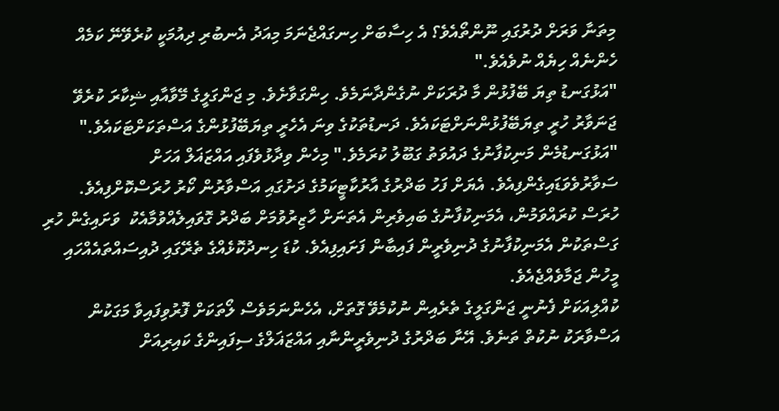މިތަނާ ވަރަށް ދުރުގައި ނޫންތޯއެވެ؟ އެ ހިސާބަށް ހިނގައްޖެނަމަ މިއަދު އެނބުރި ދިއުމަކީ ކުރެވޭނޭ ކަމެއް ހެންނެއް ހިޔެއް ނުވެއެވެ."
"އަޅުގަނޑު ތިޔަ ބޭފުޅުން މާ ދުރަކަށް ނުގެންދާނަމެވެ. ހިންގަވާށެވެ. މި ޖަންގަލީގެ މޭވާއާއި ޝިކާރަ ކުރެވޭ ޖަނަވާރު ހުރީ ތިޔަބޭފުޅުންނަށްޓަކައެވެ. ދަނޑުތަކުގެ ވިނަ އެހެރީ ތިޔަބޭފުޅުންގެ އަސްތަކަށްޓަކައެވެ."
"އަޅުގަނޑުމެން މަނިކުފާނުގެ ދައުވަތު ގަބޫލު ކުރަމެވެ." މިހެން ވިދާޅުވެފައި އައްޒަޣަލް އަހަށް ސަވާރުވެވަޑައިގެންފިއެވެ. އެޔަށް ފަހު ބަދްރުގެ އާރުކާޓީކަމުގެ ދަށުގައި އަސްވާރުން ކޯރު ހުރަސްކޮށްފިއެވެ. ހުރަސް ކުރައްވަމުން، އެމަނިކުފާނުގެ ބައިވެރިން އެތަނަށް ހާޒިރުވުމަށް ބަދްރު ގޮވައިލެއްވުމާއެކު  ވަށައިގެން ހުރި ގަސްތަކުން އެމަނިކުފާނުގެ ދުނިވެރީން ފައިބާން ފަށައިފިއެވެ. ކުޑަ ހިނދުކޮޅެއްގެ ތެރޭގައި ދުއިސައްތައެއްހައި މީހުން ޖަމާވެއްޖެއެވެ.
ކުއްލިއަކަށް ފެނުނީ ޖަންގަލީގެ ތެރެއިން ނުކުމެވޭ ގޮތަށް، އެހެންނަމަވެސް ލޯތަކަށް ފޮރުވިފައިވާ މަގަކުން އަސްވާރަކު ނުކުތް ތަނެވެ. އޭނާ ބަދްރުގެ ދުނިވެރީންނާއި އައްޒަޣަލްގެ ސިފައިންގެ ކައިރިއަށް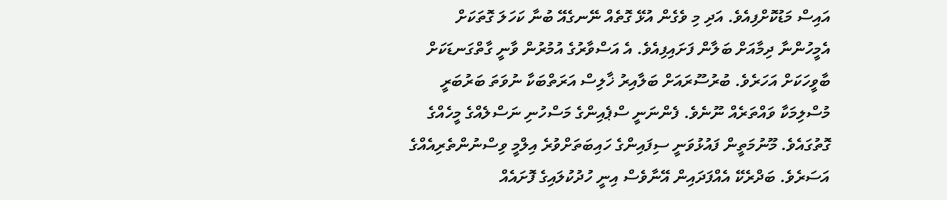އައިސް މަޑުކޮށްފިއެވެ. އަދި މި ވެގެން އުޅޭ ގޮތެއް ނޭނގެއޭ ބުނާ ކަހަލަ ގޮތަކަށް އެމީހުންނާ ދިމާއަށް ބަލާން ފަށައިފިއެވެ. އެ އަސްވާރުގެ އުމުރުން ވާނީ ގާތްގަނޑަކަށް ބާވީހަކަށް އަހަރެވެ. ބުރުސޫރައަށް ބަލާއިރު ޚާލިސް އަރަތްބަކާ ނުވަތަ ބަރުބަރީ މުސްލިމަކާ ވައްތަރެއް ނޫނެވެ. ފެންނަނީ ސްޕެއިންގެ މަސްހުނި ނަސްލެއްގެ މީހެއްގެ ގޮތުގައެވެ. މޫނުމަތީން ފައުޅުވަނީ ސިފައިންގެ ހައިބަތަށްވުރެ އިލްމީ ވިސްނުންތެރިއެއްގެ އަސަރެވެ. ބަދްރެކޭ އެއްފަދައިން އޭނާވެސް އިނީ ހުދުކުލައިގެ ފޮށައެއް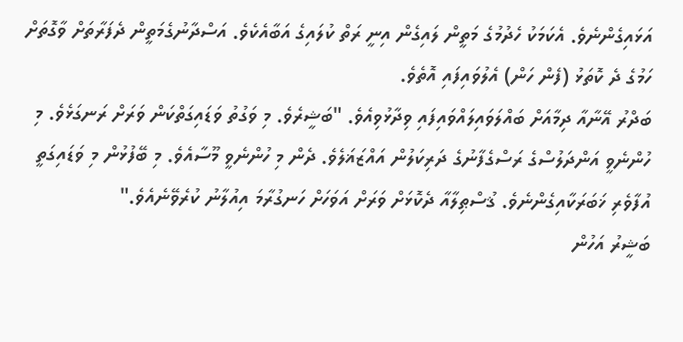އަޅައިގެންނެވެ. އެކަމަކު ހެދުމުގެ މަތީން ލައިގެން އިނީ ރަތް ކުލައިގެ އަބާއެކެވެ. އަސްދާނުގެމަތީން ދެފަރާތަށް ވާގޮތަށް ހަމުގެ ދެ ކޮތަޅު (ފެން ހަން) އެލުވައިފައި އޮތެވެ.
ބަދްރު އޭނާއާ ދިމާއަށް ބައްލަވައިލައްވައިފައި ވިދާޅުވިއެވެ. "ބަޝީރެވެ. މި ވަގުތު ވަޑައިގަތްކަން ވަރަށް ރަނގަޅެވެ. މި ހުންނެވީ އަންދަލުސްގެ ރަސްގެފާނުގެ ދަރިކަލުން އައްޒަޣަލެވެ. ދެން މި ހުންނެވީ މޫސާއެވެ. މި ބޭފުޅުން މި ވަޑައިގަތީ އުފާވެރި ޚަބަރަކާއިގެންނެވެ. ޤުސްޠިލާއާ ދެކޮޅަށް ވަރަށް އަވަހަށް ހަނގުރާމަ އިއުލާނު ކުރެވޭނެއެވެ."
ބަޝީރު އަހުން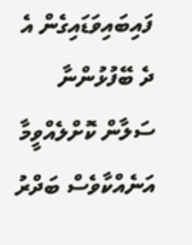ފައިބައިވަޑައިގެން އެ ދެ ބޭފުޅުންނާ ސަލާން ކޮށްލެއްވީމާ އަނެއްކާވެސް ބަދްރު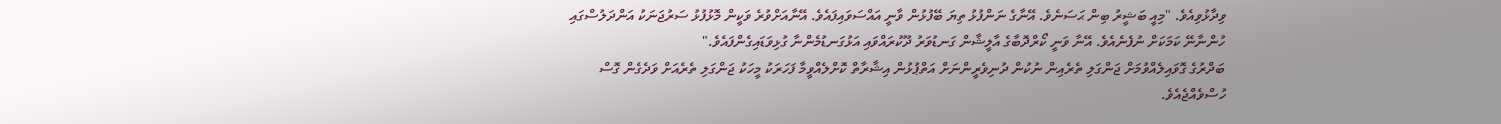ވިދާޅުވިއެވެ. "މިއީ ބަޝީރު ބިން ޙަސަނެވެ. އޭނާގެ ނަންފުޅު ތިޔަ ބޭފުޅުން ވާނީ އައްސަވައިފައެވެ. އޭނާއަށްވުރެ ވަކީން މޮޅުފުޅު ސަރުޖަނަކު އަންދަލުސްގައި ހުންނާނޭ ކަމަކަށް ނުފެނެއެވެ. އޭނާ ވަނީ ކޯރްދޮބާގެ އާލީޝާން ގަނޑުވަރު ދޫކުރައްވައި އަޅުގަނޑުމެންނާ ގުޅިވަޑައިގެންފައެވެ."
ބަދްރުގެ ގޮވައިލެއްވުމަށް ޖަންގަލި ތެރެއިން ނުކުން ދުނިވެރީންނަށް އަތްޕުޅުން އިޝާރާތް ކޮށްލެއްވީމާ ފަހަރަކު މީހަކު ޖަންގަލި ތެރެއަށް ވަދެގެން ގޮސް ހުސްވެއްޖެއެވެ.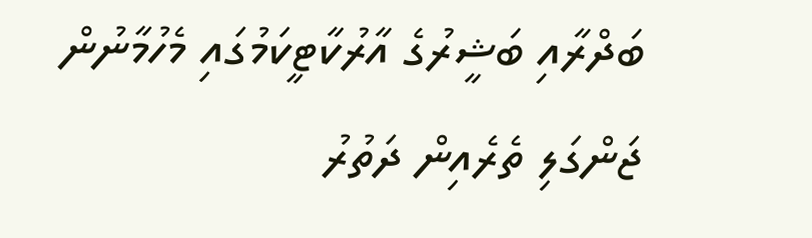ބަދްރާއި ބަޝީރުގެ އާރުކާޓީކަމުގައި މެހުމާނުން ޖަންގަލި ތެރެއިން ދަތުރު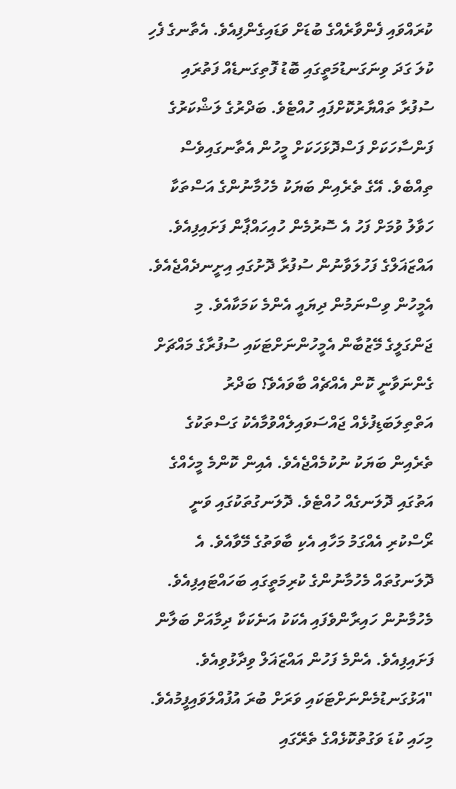ކުރައްވައި ފެންވާރެއްގެ ބުޑަށް ވަޑައިގެންފިއެވެ. އެތާނގެ ފެހި ކުލަ ގަދަ ވިނަގަނޑުމަތީގައި ބޮޑު ފޮތިގަނޑެއް ފަތުރައި ސުފުރާ ތައްޔާރުކޮށްފައި ހުއްޓެވެ. ބަދްރުގެ ލަޝްކަރުގެ ފަންސާހަކަށް ފަސްދޮޅަހަކަށް މީހުން އެތާނގައިވެސް ތިއްބެވެ. އޭގެ ތެރެއިން ބަޔަކު މެހުމާނުންގެ އަސްތަކާ ހަވާލު ވުމަށް ފަހު އެ ސޮރުމެން ހުއިހައްޕާން ފަށައިފިއެވެ.
އައްޒަޣަލްގެ ފަހުލަވާނުން ސުފުރާ ދޮށުގައި އިށީނދެއްޖެއެވެ. އެމީހުން ވިސްނަމުން ދިޔައީ އެންމެ ކަމަކާއެވެ. މި ޖަންގަލީގެ މޭޒުބާން އެމީހުންނަށްޓަކައި ސުފުރާގެ މައްޗަށް ގެންނަވާނީ ކޮން އެއްޗެއް ބާވައެވެ؟ ބަދްރު އަތްތިލަބަޑިފުޅެއް ޖައްސަވައިލެއްވުމާއެކު ގަސްތަކުގެ ތެރެއިން ބަޔަކު ނުކުމެއްޖެއެވެ. އެއިން ކޮންމެ މީހެއްގެ އަތުގައި ދޮލަނގެއް ހުއްޓެވެ. ދޮލަނގުތަކުގައި ވަނީ ރޯސްކުރި އެއްގަމު މަހާއި އެކި ބާވަތުގެ މޭވާއެވެ. އެ ދޮލަނގުތައް މެހުމާނުންގެ ކުރިމަތީގައި ބަހައްޓައިފިއެވެ.
މެހުމާނުން ހައިރާންވެފައި އެކަކު އަނެކަކާ ދިމާއަށް ބަލާން ފަށައިފިއެވެ. އެންމެ ފަހުން އައްޒަޣަލް ވިދާޅުވިއެވެ. "އަޅުގަނޑުމެންނަށްޓަކައި ވަރަށް ބުރަ އުފުއްލަވައިފީމުއެވެ. މިހައި ކުޑަ ވަގުތުކޮޅެއްގެ ތެރޭގައި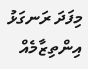މިފަދަ ރަނގަޅު އިންތިޒާމެއް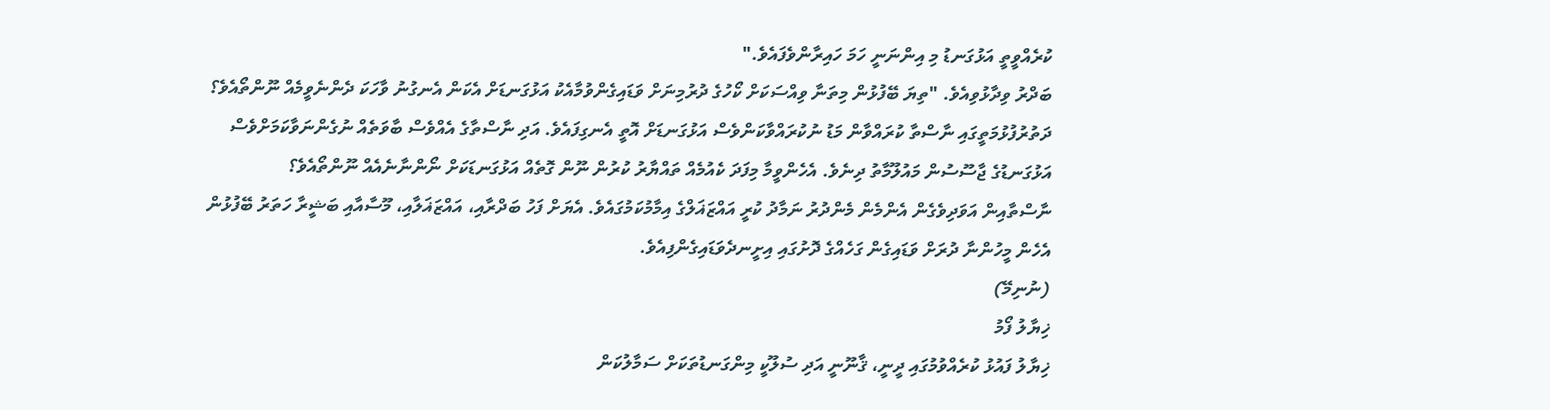ކުރެއްވީތީ އަޅުގަނޑު މި އިންނަނީ ހަމަ ހައިރާންވެފައެވެ."
ބަދްރު ވިދާޅުވިއެވެ. "ތިޔަ ބޭފުޅުން މިތަނާ ވިއްސަކަށް ކޯހުގެ ދުރުމިނަށް ވަޑައިގެންވުމާއެކު އަޅުގަނޑަށް އެކަން އެނގުނު ވާހަކަ ދެންނެވީމެއް ނޫންތޯއެވެ؟ ދަތުރުފުޅުމަތީގައި ނާސްތާ ކުރައްވާން މަޑު ނުކުރައްވާކަންވެސް އަޅުގަނޑަށް އޮތީ އެނގިފައެވެ. އަދި ނާސްތާގެ އެއްވެސް ބާވަތެއް ނުގެންނަވާކަމަށްވެސް އަޅުގަނޑުގެ ޖާސޫސުން މައުލޫމާތު ދިނެވެ. އެހެންވީމާ މިފަދަ ކެއުމެއް ތައްޔާރު ކުރުން ނޫން ގޮތެއް އަޅުގަނޑަކަށް ނޯންނާނެއެއް ނޫންތޯއެވެ؟
ނާސްތާއިން އަވަދިވެގެން އެންމެން މެންދުރު ނަމާދު ކުރީ އައްޒަޣަލްގެ އިމާމުކަމުގައެވެ. އެޔަށް ފަހު ބަދްރާއި، އައްޒަޣަލާއި، މޫސާއާއި ބަޝީރާ ހަތަރު ބޭފުޅުން އެހެން މީހުންނާ ދުރަށް ވަޑައިގެން ގަހެއްގެ ދޮށުގައި އިށީނދެވަޑައިގެންފިއެވެ.
(ނުނިމޭ)
ޚިޔާލު ފޯމު
ޚިޔާލު ފައުޅު ކުރެއްވުމުގައި ދީނީ، ޤާނޫނީ އަދި ސުލޫކީ މިންގަނޑުތަކަށް ސަމާލުކަން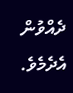ދެއްވުން އެދެމެވެ.